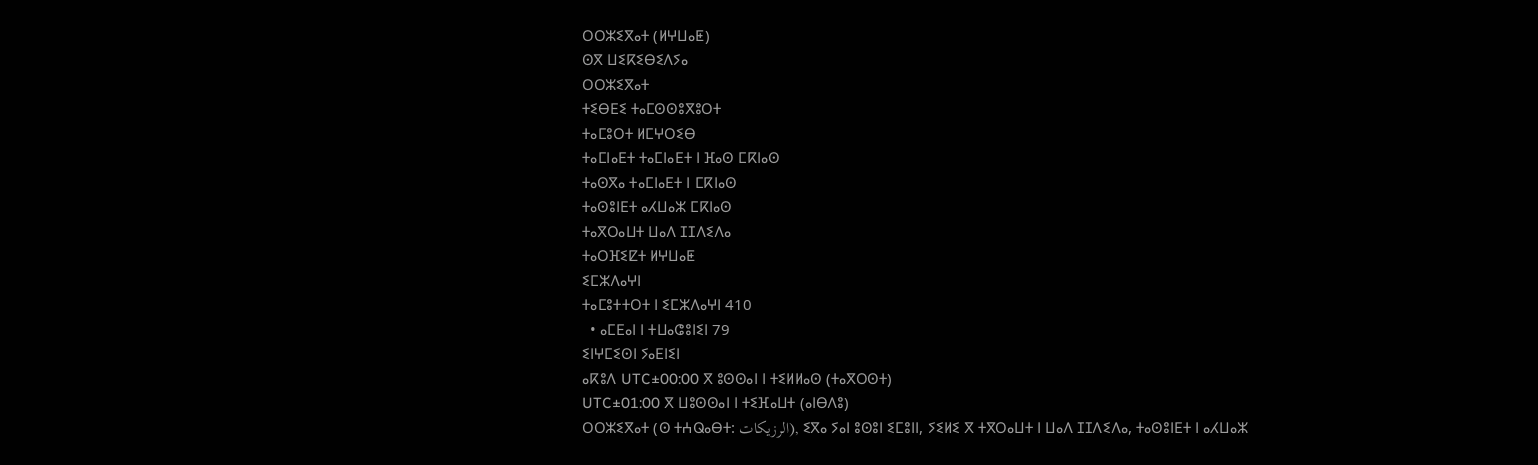ⵔⵔⵣⵉⴳⴰⵜ (ⵍⵖⵡⴰⵟ)
ⵙⴳ ⵡⵉⴽⵉⴱⵉⴷⵢⴰ
ⵔⵔⵣⵉⴳⴰⵜ
ⵜⵉⴱⴹⵉ ⵜⴰⵎⵙⵙⵓⴳⵓⵔⵜ
ⵜⴰⵎⵓⵔⵜ ⵍⵎⵖⵔⵉⴱ
ⵜⴰⵎⵏⴰⴹⵜ ⵜⴰⵎⵏⴰⴹⵜ ⵏ ⴼⴰⵙ ⵎⴽⵏⴰⵙ
ⵜⴰⵙⴳⴰ ⵜⴰⵎⵏⴰⴹⵜ ⵏ ⵎⴽⵏⴰⵙ
ⵜⴰⵙⵓⵏⴹⵜ ⴰⵃⵡⴰⵣ ⵎⴽⵏⴰⵙ
ⵜⴰⴳⵔⴰⵡⵜ ⵡⴰⴷ ⵊⵊⴷⵉⴷⴰ
ⵜⴰⵔⴼⵉⵇⵜ ⵍⵖⵡⴰⵟ
ⵉⵎⵣⴷⴰⵖⵏ
ⵜⴰⵎⵓⵜⵜⵔⵜ ⵏ ⵉⵎⵣⴷⴰⵖⵏ 410
  • ⴰⵎⴹⴰⵏ ⵏ ⵜⵡⴰⵛⵓⵏⵉⵏ 79
ⵉⵏⵖⵎⵉⵙⵏ ⵢⴰⴹⵏⵉⵏ
ⴰⴽⵓⴷ UTC±00:00 ⴳ ⵓⵙⵙⴰⵏ ⵏ ⵜⵉⵍⵍⴰⵙ (ⵜⴰⴳⵔⵙⵜ)
UTC±01:00 ⴳ ⵡⵓⵙⵙⴰⵏ ⵏ ⵜⵉⴼⴰⵡⵜ (ⴰⵏⴱⴷⵓ)
ⵔⵔⵣⵉⴳⴰⵜ (ⵙ ⵜⵄⵕⴰⴱⵜ: الرزيكات), ⵉⴳⴰ ⵢⴰⵏ ⵓⵙⵓⵏ ⵉⵎⵓⵏⵏ, ⵢⵉⵍⵉ ⴳ ⵜⴳⵔⴰⵡⵜ ⵏ ⵡⴰⴷ ⵊⵊⴷⵉⴷⴰ, ⵜⴰⵙⵓⵏⴹⵜ ⵏ ⴰⵃⵡⴰⵣ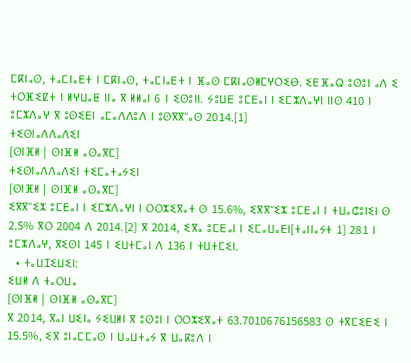ⵎⴽⵏⴰⵙ, ⵜⴰⵎⵏⴰⴹⵜ ⵏ ⵎⴽⵏⴰⵙ, ⵜⴰⵎⵏⴰⴹⵜ ⵏ ⴼⴰⵙ ⵎⴽⵏⴰⵙⵍⵎⵖⵔⵉⴱ. ⵉⴹⴼⴰⵕ ⵓⵙⵓⵏ ⴰⴷ ⵉ ⵜⵔⴼⵉⵇⵜ ⵏ ⵍⵖⵡⴰⵟ ⵏⵏⴰ ⴳ ⵍⵍⴰⵏ 6 ⵏ ⵉⵙⵓⵏⵏ. ⵢⵓⵡⴹ ⵓⵎⴹⴰⵏ ⵏ ⵉⵎⵣⴷⴰⵖⵏ ⵏⵏⵙ 410 ⵏ ⵓⵎⵣⴷⴰⵖ ⴳ ⵓⵙⵉⴹⵏ ⴰⵎⴰⴷⴷⵓⴷ ⵏ ⵓⵙⴳⴳⵯⴰⵙ 2014.[1]
ⵜⵉⵙⵏⴰⴷⴷⴰⴷⵉⵏ
[ⵙⵏⴼⵍ | ⵙⵏⴼⵍ ⴰⵙⴰⴳⵎ]
ⵜⵉⵙⵏⴰⴷⴷⴰⴷⵉⵏ ⵜⵉⵎⴰⵜⴰⵢⵉⵏ
[ⵙⵏⴼⵍ | ⵙⵏⴼⵍ ⴰⵙⴰⴳⵎ]
ⵉⴳⴳⵯⵉⵣ ⵓⵎⴹⴰⵏ ⵏ ⵉⵎⵣⴷⴰⵖⵏ ⵏ ⵔⵔⵣⵉⴳⴰⵜ ⵙ 15.6%, ⵉⴳⴳⵯⵉⵣ ⵓⵎⴹⴰⵏ ⵏ ⵜⵡⴰⵛⵓⵏⵉⵏ ⵙ 2.5% ⴳⵔ 2004 ⴷ 2014.[2] ⴳ 2014, ⵉⴳⴰ ⵓⵎⴹⴰⵏ ⵏ ⵉⵎⴰⵡⴰⴹⵏ[ⵜⴰⵏⵏⴰⵢⵜ 1] 281 ⵏ ⵓⵎⵣⴷⴰⵖ, ⴳⵉⵙⵏ 145 ⵏ ⵉⵡⵜⵎⴰⵏ ⴷ 136 ⵏ ⵜⵡⵜⵎⵉⵏ.
  • ⵜⴰⵡⵊⵉⵡⵉⵏ:
ⵉⵡⵍ ⴷ ⵜⴰⵔⵡⴰ
[ⵙⵏⴼⵍ | ⵙⵏⴼⵍ ⴰⵙⴰⴳⵎ]
ⴳ 2014, ⴳⴰⵏ ⵡⵉⵏⴰ ⵢⵉⵡⵍⵏ ⴳ ⵓⵙⵓⵏ ⵏ ⵔⵔⵣⵉⴳⴰⵜ 63.7010676156583 ⵙ ⵜⴳⵎⵉⴹⵉ ⵏ 15.5%, ⵉⴳ ⵓⵏⴰⵎⵎⴰⵙ ⵏ ⵡⴰⵡⵜⴰⵢ ⴳ ⵡⴰⴽⵓⴷ ⵏ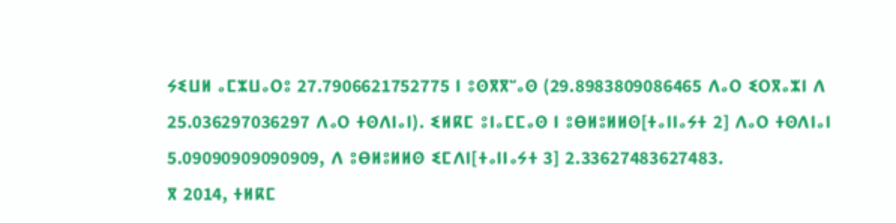ⵢⵉⵡⵍ ⴰⵎⵣⵡⴰⵔⵓ 27.7906621752775 ⵏ ⵓⵙⴳⴳⵯⴰⵙ (29.8983809086465 ⴷⴰⵔ ⵉⵔⴳⴰⵣⵏ ⴷ 25.036297036297 ⴷⴰⵔ ⵜⵙⴷⵏⴰⵏ). ⵉⵍⴽⵎ ⵓⵏⴰⵎⵎⴰⵙ ⵏ ⵓⴱⵍⵓⵍⵍⵙ[ⵜⴰⵏⵏⴰⵢⵜ 2] ⴷⴰⵔ ⵜⵙⴷⵏⴰⵏ 5.09090909090909, ⴷ ⵓⴱⵍⵓⵍⵍⵙ ⵉⵎⴷⵏ[ⵜⴰⵏⵏⴰⵢⵜ 3] 2.33627483627483.
ⴳ 2014, ⵜⵍⴽⵎ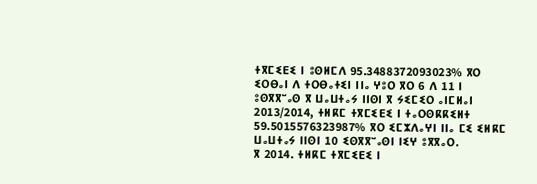ⵜⴳⵎⵉⴹⵉ ⵏ ⵓⵙⵍⵎⴷ 95.3488372093023% ⴳⵔ ⵉⵔⴱⴰⵏ ⴷ ⵜⵔⴱⴰⵜⵉⵏ ⵏⵏⴰ ⵖⵓⵔ ⴳⵔ 6 ⴷ 11 ⵏ ⵓⵙⴳⴳⵯⴰⵙ ⴳ ⵡⴰⵡⵜⴰⵢ ⵏⵏⵙⵏ ⴳ ⵢⵉⵎⵉⵔ ⴰⵏⵎⵍⴰⵏ 2013/2014, ⵜⵍⴽⵎ ⵜⴳⵎⵉⴹⵉ ⵏ ⵜⴰⵔⵙⴽⴽⵉⵍⵜ 59.5015576323987% ⴳⵔ ⵉⵎⵣⴷⴰⵖⵏ ⵏⵏⴰ ⵎⵉ ⵉⵍⴽⵎ ⵡⴰⵡⵜⴰⵢ ⵏⵏⵙⵏ 10 ⵉⵙⴳⴳⵯⴰⵙⵏ ⵏⵉⵖ ⵓⴳⴳⴰⵔ.
ⴳ 2014. ⵜⵍⴽⵎ ⵜⴳⵎⵉⴹⵉ ⵏ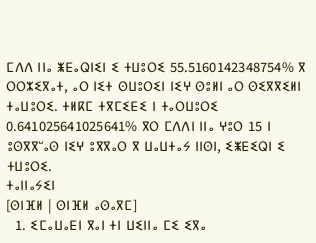ⵎⴷⴷ ⵏⵏⴰ ⵥⴹⴰⵕⵏⵉⵏ ⵉ ⵜⵡⵓⵔⵉ 55.5160142348754% ⴳ ⵔⵔⵣⵉⴳⴰⵜ, ⴰⵔ ⵏⵉⵜ ⵙⵡⵓⵔⵉⵏ ⵏⵉⵖ ⵙⵓⵍⵏ ⴰⵔ ⵙⵉⴳⴳⵉⵍⵏ ⵜⴰⵡⵓⵔⵉ. ⵜⵍⴽⵎ ⵜⴳⵎⵉⴹⵉ ⵏ ⵜⴰⵔⵡⵓⵔⵉ 0.641025641025641% ⴳⵔ ⵎⴷⴷⵏ ⵏⵏⴰ ⵖⵓⵔ 15 ⵏ ⵓⵙⴳⴳⵯⴰⵙ ⵏⵉⵖ ⵓⴳⴳⴰⵔ ⴳ ⵡⴰⵡⵜⴰⵢ ⵏⵏⵙⵏ, ⵉⵥⴹⵉⵕⵏ ⵉ ⵜⵡⵓⵔⵉ.
ⵜⴰⵏⵏⴰⵢⵉⵏ
[ⵙⵏⴼⵍ | ⵙⵏⴼⵍ ⴰⵙⴰⴳⵎ]
  1. ⵉⵎⴰⵡⴰⴹⵏ ⴳⴰⵏ ⵜⵏ ⵡⵉⵏⵏⴰ ⵎⵉ ⵉⴳⴰ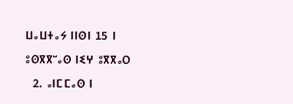ⵡⴰⵡⵜⴰⵢ ⵏⵏⵙⵏ 15 ⵏ ⵓⵙⴳⴳⵯⴰⵙ ⵏⵉⵖ ⵓⴳⴳⴰⵔ
  2. ⴰⵏⵎⵎⴰⵙ ⵏ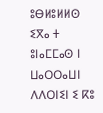ⵓⴱⵍⵓⵍⵍⵙ ⵉⴳⴰ ⵜ ⵓⵏⴰⵎⵎⴰⵙ ⵏ ⵡⴰⵔⵔⴰⵡⵏ ⴷⴷⵔⵏⵉⵏ ⵉ ⴽⵓ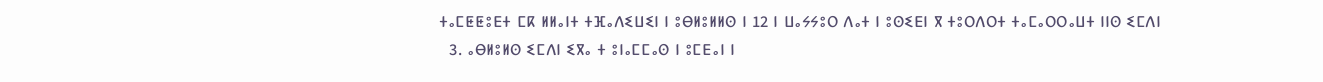ⵜⴰⵎⵟⵟⵓⴹⵜ ⵎⴽ ⵍⵍⴰⵏⵜ ⵜⴼⴰⴷⵉⵡⵉⵏ ⵏ ⵓⴱⵍⵓⵍⵍⵙ ⵏ 12 ⵏ ⵡⴰⵢⵢⵓⵔ ⴷⴰⵜ ⵏ ⵓⵙⵉⴹⵏ ⴳ ⵜⵓⵔⴷⵔⵜ ⵜⴰⵎⴰⵔⵔⴰⵡⵜ ⵏⵏⵙ ⵉⵎⴷⵏ
  3. ⴰⴱⵍⵓⵍⵙ ⵉⵎⴷⵏ ⵉⴳⴰ ⵜ ⵓⵏⴰⵎⵎⴰⵙ ⵏ ⵓⵎⴹⴰⵏ ⵏ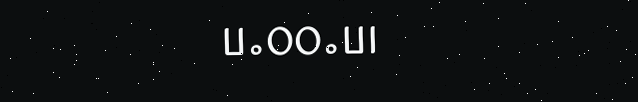ⵡⴰⵔⵔⴰⵡⵏ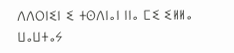ⴷⴷⵔⵏⵉⵏ ⵉ ⵜⵙⴷⵏⴰⵏ ⵏⵏⴰ ⵎⵉ ⵉⵍⵍⴰ ⵡⴰⵡⵜⴰⵢ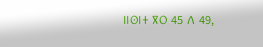ⵏⵏⵙⵏⵜ ⴳⵔ 45 ⴷ 49,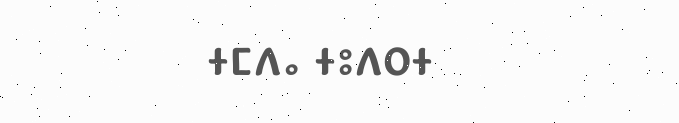ⵜⵎⴷⴰ ⵜⵓⴷⵔⵜ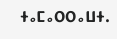ⵜⴰⵎⴰⵔⵔⴰⵡⵜ.